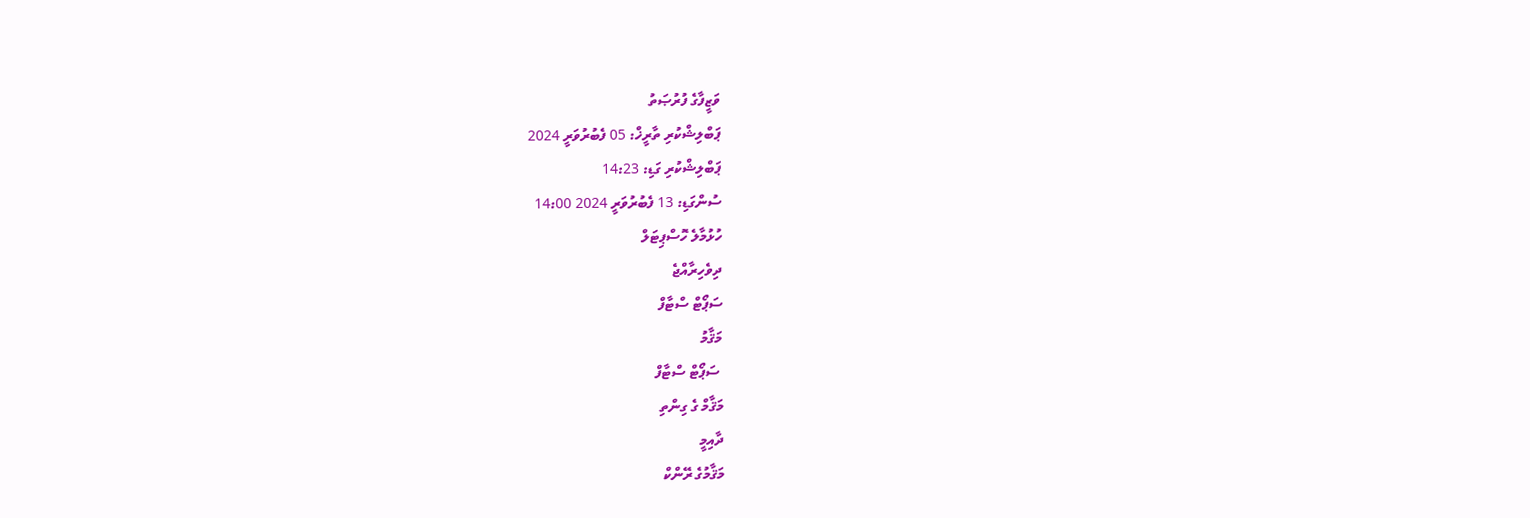ވަޒީފާގެ ފުރުޞަތު
ޕަބްލިޝްކުރި ތާރީޚް: 05 ފެބުރުވަރީ 2024
ޕަބްލިޝްކުރި ގަޑި: 14:23
ސުންގަޑި: 13 ފެބުރުވަރީ 2024 14:00
ހުޅުމާލެ ހޮސްޕިޓަލް
ދިވެހިރާއްޖެ
ސަޕޯޓް ސްޓާފް
މަޤާމު
 ސަޕޯޓް ސްޓާފް
މަޤާމް ގެ ގިންތި
ދާއިމީ
މަޤާމުގެ ރޭންކް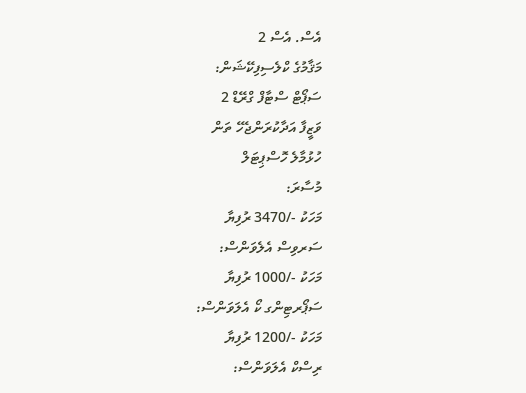އެސް. އެސް 2
މަޤާމުގެ ކްލެސިފިކޭޝަން:
ސަޕޯޓް ސްޓާފް ގްރޭޑް 2
ވަޒީފާ އަދާކުރަންޖެހޭ ތަން
ހުޅުމާލެ ހޮސްޕިޓަލް
މުސާރަ:
މަހަކު -/3470 ރުފިޔާ
ސަރވިސް އެލެވަންސް:
މަހަކު -/1000 ރުފިޔާ
ސަޕޯރޓިންގ ކޯ އެލަވަންސް:
މަހަކު -/1200 ރުފިޔާ
ރިސްކް އެލަވަންސް: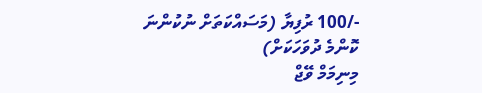-/100 ރުފިޔާ (މަސައްކަތަށް ނުކުންނަ ކޮންމެ ދުވަހަކަށް)
މިނިމަމް ވޭޖް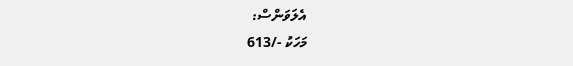އެލަވަންސް:
މަހަކު -/613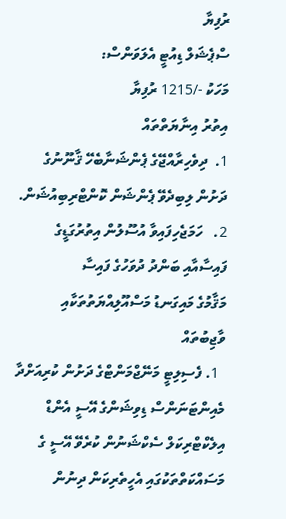ރުފިޔާ
ސްޕެޝަލް ޑިއުޓީ އެލަވަންސް:
މަހަކު -/1215 ރުފިޔާ
އިތުރު އިނާޔަތްތައް
1.  ދިވެހިރާއްޖޭގެ ޕެންޝަނާބެހޭ ޤާނޫނުގެ ދަށުން ލިބިދެވޭ ޕެންޝަން ކޮންޓްރިބިއުޝަން.
2.   ހަމަޖެހިފައިވާ އުސޫލުން އިތުރުގަޑީގެ ފައިސާއާއި ބަންދު ދުވަހުގެ ފައިސާ
މަޤާމުގެ މައިގަނޑު މަސްއޫލިއްޔަތުތަކާއި ވާޖިބުތައް
  1. ފެސިލިޓީ މަނޭޖްމަންޓްގެ ދަށުން ކުރިއަށްދާ މެއިންޓަނަންސް ޑިވިޝަންގެ އޭސީ އެންޑް އިލެކްޓްރިކަލް ސެކްޝަނުން ކުރެވޭ އޭސީ ގެ މަސައްކަތްތަކުގައި އެހީތެރިކަން ދިނުން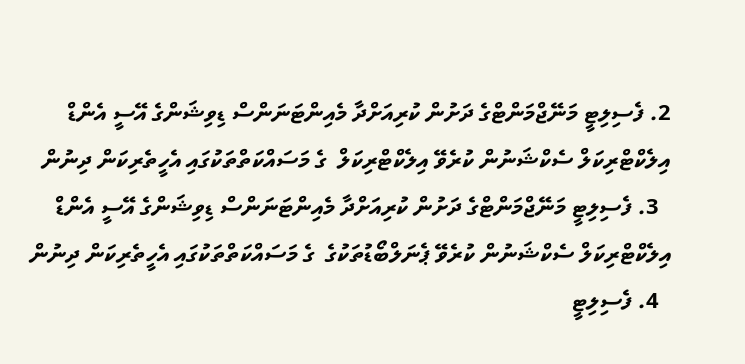2. ފެސިލިޓީ މަނޭޖްމަންޓްގެ ދަށުން ކުރިއަށްދާ މެއިންޓަނަންސް ޑިވިޝަންގެ އޭސީ އެންޑް އިލެކްޓްރިކަލް ސެކްޝަނުން ކުރެވޭ އިލެކްޓްރިކަލް  ގެ މަސައްކަތްތަކުގައި އެހީތެރިކަން ދިނުން
  3. ފެސިލިޓީ މަނޭޖްމަންޓްގެ ދަށުން ކުރިއަށްދާ މެއިންޓަނަންސް ޑިވިޝަންގެ އޭސީ އެންޑް އިލެކްޓްރިކަލް ސެކްޝަނުން ކުރެވޭ ޕެނަލްބޯޑުތަކުގެ  ގެ މަސައްކަތްތަކުގައި އެހީތެރިކަން ދިނުން
  4. ފެސިލިޓީ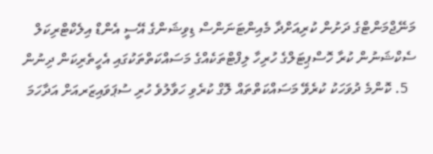މަނޭޖްމަންޓްގެ ދަށުން ކުރިއަށްދާ މެއިންޓަނަންސް ޑިވިޝަންގެ އޭސީ އެންޑް އިލެކްޓްރިކަލް ސެކްޝަނުން ކުރާ ހޮސްޕިޓަލްގެ ހުރިހާ ލިފްޓްތަކެއްގެ މަސައްކަތްތަކުގައި އެހީތެރިކަން ދިނުން
  5. ކޮންމެ ދުވަހަކު ކުރެވޭ މަސައްކަތްތައް ލޮގް ކުރެވި ހަވާލުވެ ހުރި ސުޕަވައިޒަރއަށް އަދާހަމަ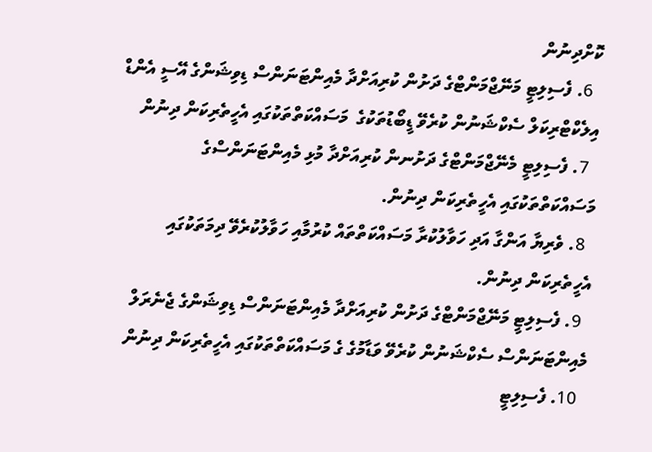ކޮށްދިނުން
  6. ފެސިލިޓީ މަނޭޖްމަންޓްގެ ދަށުން ކުރިއަށްދާ މެއިންޓަނަންސް ޑިވިޝަންގެ އޭސީ އެންޑް އިލެކްޓްރިކަލް ސެކްޝަނުން ކުރެވޭ ޑީބޯޑުތަކުގެ  މަސައްކަތްތަކުގައި އެހީތެރިކަން ދިނުން
  7. ފެސިލިޓީ މެނޭޖްމަންޓްގެ ދަށުނން ކުރިއަށްދާ މުޅި މެއިންޓަނަންސްގެ މަސައްކަތްތަކުގައި އެހީތެރިކަން ދިނުން.
  8. ވެރިޔާ އަންގާ އަދި ހަވާލުކުރާ މަސައްކަތްތައް ކުރުމާއި ހަވާލުކުރެވޭ ދިމަތަކުގައި އެހީތެރިކަން ދިނުން.
  9. ފެސިލިޓީ މަނޭޖްމަންޓްގެ ދަށުން ކުރިއަށްދާ މެއިންޓަނަންސް ޑިވިޝަންގެ ޖެނެރަލް މެއިންޓަނަންސް ސެކްޝަނުން ކުރެވޭ ވަޑާމުގެ ގެ މަސައްކަތްތަކުގައި އެހީތެރިކަން ދިނުން
  10. ފެސިލިޓީ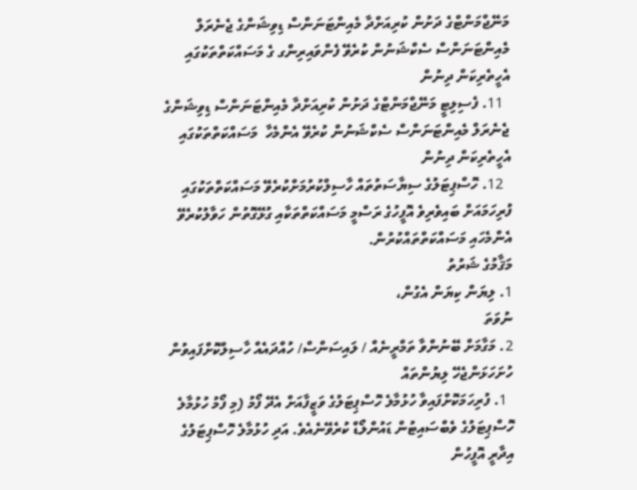މަނޭޖްމަންޓްގެ ދަށުން ކުރިއަށްދާ މެއިންޓަނަންސް ޑިވިޝަންގެ ޖެނެރަލް މެއިންޓަނަންސް ސެކްޝަނުން ކުރެވޭ ފެންވައިރިންގ ގެ މަސައްކަތްތަކުގައި އެހީތެރިކަން ދިނުން
  11. ފެސިލިޓީ މަނޭޖްމަންޓްގެ ދަށުން ކުރިއަށްދާ މެއިންޓަނަންސް ޑިވިޝަންގެ ޖެނެރަލް މެއިންޓަނަންސް ސެކްޝަނުން ކުރެވޭ އެންމެހާ  މަސައްކަތްތަކުގައި އެހީތެރިކަން ދިނުން
  12. ހޮސްޕިޓަލުގެ ސިޔާސަތުތައް ހާސިލްކުރުމަށްކުރެވޭ މަސައްކަތްތަކުގައި ފުރިހަމައަށް ބައިވެރިވެ އޮފީހުގެ ރަސްމީ މަސައްކަތްތަކާއި ގުޅޭގޮތުން ހަވާލުކުރެވޭ އެންމެހައި މަސައްކަތްތައްކުރުން.
މަޤާމުގެ ޝަރުތު
1. ލިޔަން ކިޔަން އެގުން،
ނުވަތަ
2. މަގާމަށް ބޭނުންވާ ތަމްރީނެއް / ލައިސަންސް/ ހުއްދައެއް ހާސިލްކޮށްފައިވުން
ހުށަހަޅަންޖެހޭ ލިޔުންތައް
  1. ފުރިހަމަކޮށްފައިވާ ހުޅުމާލެ ހޮސްޕިޓަލުގެ ވަޒީފާއަށް އެދޭ ފޯމު (މި ފޯމު ހުޅުމާލެ ހޮސްޕިޓަލުގެ ވެބްސައިޓުން ޑައުންލޯޑް ކުރެވޭނެއެވެ. އަދި ހުޅުމާލެ ހޮސްޕިޓަލުގެ އިދާރީ އޮފީހުން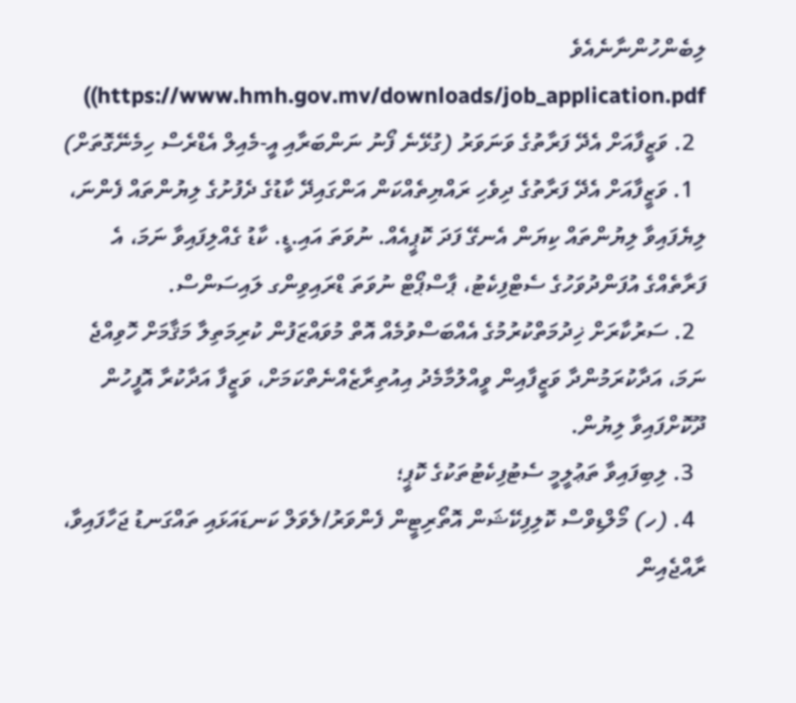ލިބެންހުންނާނެއެވެ https://www.hmh.gov.mv/downloads/job_application.pdf))
  2. ވަޒީފާއަށް އެދޭ ފަރާތުގެ ވަނަވަރު (ގުޅޭނެ ފޯނު ނަންބަރާއި އީ-މެއިލް އެޑްރެސް ހިމެނޭގޮތަށް)
  1. ވަޒީފާއަށް އެދޭ ފަރާތުގެ ދިވެހި ރައްޔިތެއްކަން އަންގައިދޭ ކާޑުގެ ދެފުށުގެ ލިޔުންތައް ފެންނަ، ލިޔެފައިވާ ލިޔުންތައް ކިޔަން އެނގޭ ފަދަ ކޮޕީއެއް. ނުވަތަ އައި.ޑީ. ކާޑު ގެއްލިފައިވާ ނަމަ، އެ ފަރާތެއްގެ އުފަންދުވަހުގެ ސެޓްފިކެޓު، ޕާސްޕޯޓް ނުވަތަ ޑްރައިވިންގ ލައިސަންސް.
  2. ސަރުކާރަށް ޚިދުމަތްކުރުމުގެ އެއްބަސްވުމެއް އޮތް މުވައްޒަފުން ކުރިމަތިލާ މަޤާމަށް ހޮވިއްޖެ ނަމަ، އަދާކުރަމުންދާ ވަޒީފާއިން ވީއްލުމާމެދު އިއުތިރާޒެއްނެތްކަމަށް، ވަޒީފާ އަދާކުރާ އޮފީހުން ދޫކޮށްފައިވާ ލިޔުން.
  3. ލިބިފައިވާ ތަޢުލީމީ ސެޓުފިކެޓުތަކުގެ ކޮޕީ؛
  4. (ހ) މޯލްޑިވްސް ކޮލިފިކޭޝަން އޮތޯރިޓީން ފެންވަރު/ލެވަލް ކަނޑައަޅައި ތައްގަނޑު ޖަހާފައިވާ، ރާއްޖެއިން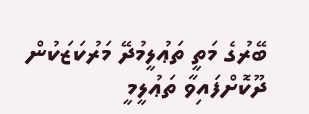ބޭރުގެ މަތީ ތަޢުލީމުދޭ މަރުކަޒަކުން ދޫކޮށްފައިވާ ތަޢުލީމީ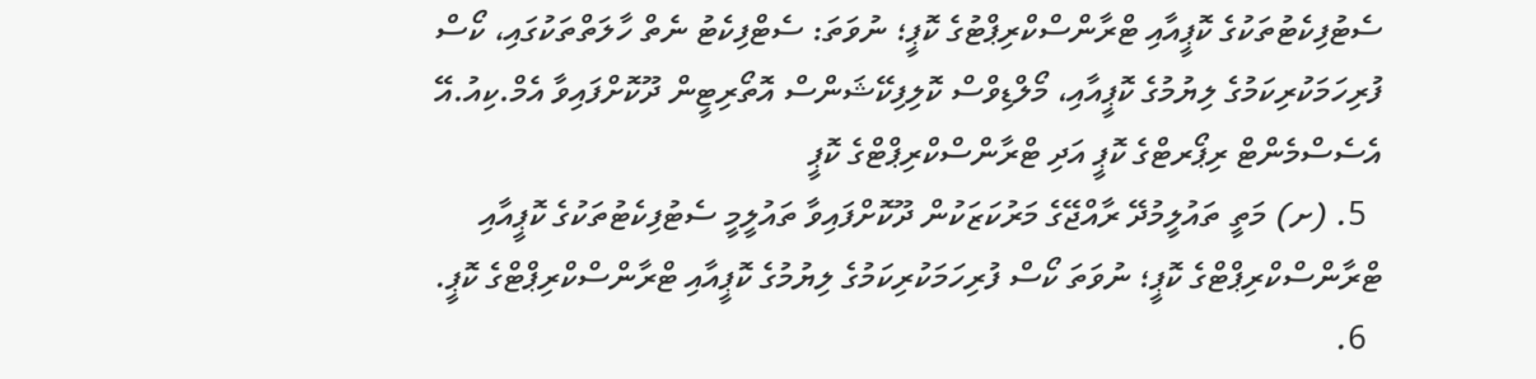ސެޓުފިކެޓުތަކުގެ ކޮޕީއާއި ޓްރާންސްކްރިޕްޓުގެ ކޮޕީ؛ ނުވަތަ: ސެޓްފިކެޓު ނެތް ހާލަތްތަކުގައި، ކޯސް ފުރިހަމަކުރިކަމުގެ ލިޔުމުގެ ކޮޕީއާއި، މޯލްޑިވްސް ކޮލިފިކޭޝަންސް އޮތޯރިޓީން ދޫކޮށްފައިވާ އެމް.ކިއު.އޭ އެސެސްމެންޓް ރިޕޯރޓްގެ ކޮޕީ އަދި ޓްރާންސްކްރިޕްޓްގެ ކޮޕީ
  5. (ށ) މަތީ ތައުލީމުދޭ ރާއްޖޭގެ މަރުކަޒަކުން ދޫކޮށްފައިވާ ތައުލީމީ ސެޓުފިކެޓުތަކުގެ ކޮޕީއާއި ޓްރާންސްކްރިޕްޓްގެ ކޮޕީ؛ ނުވަތަ ކޯސް ފުރިހަމަކުރިކަމުގެ ލިޔުމުގެ ކޮޕީއާއި ޓްރާންސްކްރިޕްޓްގެ ކޮޕީ.
  6.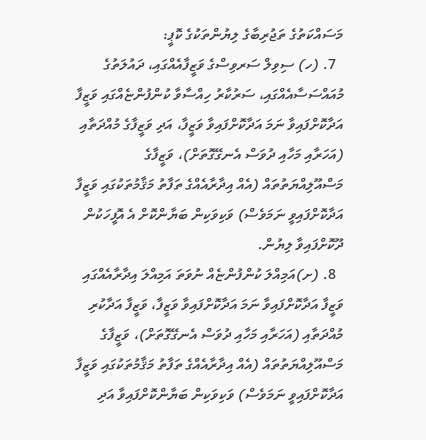މަސައްކަތުގެ ތަޖުރިބާގެ ލިޔުންތަކުގެ ކޮޕީ:
  7. (ހ) ސިވިލް ސަރވިސްގެ ވަޒީފާއެއްގައި، ދައުލަތުގެ މުއައްސަސާއެއްގައި، ސަރުކާރު ހިއްސާވާ ކުންފުންޏެއްގައި ވަޒީފާ އަދާކޮށްފައިވާ ނަމަ އަދާކޮށްފައިވާ ވަޒީފާ، އަދި ވަޒީފާގެ މުއްދަތާއި (އަހަރާއި މަހާއި ދުވަސް އެނގޭގޮތަށް)، ވަޒީފާގެ މަސްއޫލިއްޔަތުތައް (އެއް އިދާރާއެއްގެ ތަފާތު މަޤާމުތަކުގައި ވަޒީފާ އަދާކޮށްފައިވީ ނަމަވެސް) ވަކިވަކިން ބަޔާންކޮށް އެ އޮފީހަކުން ދޫކޮށްފައިވާ ލިޔުން.
  8. (ށ)އަމިއްލަ ކުންފުންޏެއް ނުވަތަ އަމިއްލަ އިދާރާއެއްގައި ވަޒީފާ އަދާކޮށްފައިވާ ނަމަ އަދާކޮށްފައިވާ ވަޒީފާ، ވަޒީފާ އަދާކުރި މުއްދަތާއި (އަހަރާއި މަހާއި ދުވަސް އެނގޭގޮތަށް)، ވަޒީފާގެ މަސްއޫލިއްޔަތުތައް (އެއް އިދާރާއެއްގެ ތަފާތު މަޤާމުތަކުގައި ވަޒީފާ އަދާކޮށްފައިވީ ނަމަވެސް) ވަކިވަކިން ބަޔާންކޮށްފައިވާ އަދި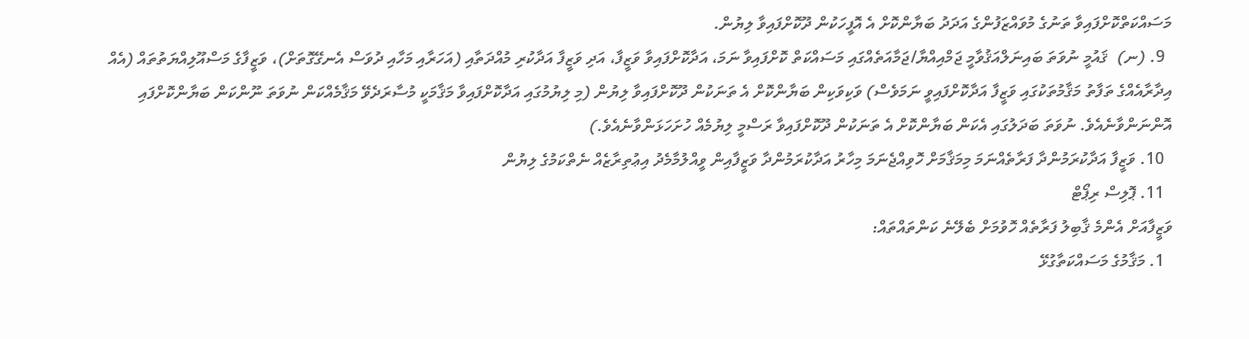މަސައްކަތްކޮށްފައިވާ ތަނުގެ މުވައްޒަފުންގެ އަދަދު ބަޔާންކޮށް އެ އޮފީހަކުން ދޫކޮށްފައިވާ ލިޔުން.
  9. (ނ)  ޤައުމީ ނުވަތަ ބައިނަލްއަޤުވާމީ ޖަމްއިއްޔާ/ޖަމާއަތެއްގައި މަސައްކަތް ކޮށްފައިވާ ނަމަ، އަދާކޮށްފައިވާ ވަޒީފާ، އަދި ވަޒީފާ އަދާކުރި މުއްދަތާއި (އަހަރާއި މަހާއި ދުވަސް އެނގޭގޮތަށް)، ވަޒީފާގެ މަސްއޫލިއްޔަތުތައް (އެއް އިދާރާއެއްގެ ތަފާތު މަޤާމުތަކުގައި ވަޒީފާ އަދާކޮށްފައިވީ ނަމަވެސް) ވަކިވަކިން ބަޔާންކޮށް އެ ތަނަކުން ދޫކޮށްފައިވާ ލިޔުން (މި ލިޔުމުގައި އަދާކޮށްފައިވާ މަޤާމަކީ މުސާރަދެވޭ މަޤާމެއްކަން ނުވަތަ ނޫންކަން ބަޔާންކޮށްފައި އޮންނަންވާނެއެވެ. ނުވަތަ ބަދަލުގައި އެކަން ބަޔާންކޮށް އެ ތަނަކުން ދޫކޮށްފައިވާ ރަސްމީ ލިޔުމެއް ހުށަހަޅަންވާނެއެވެ.)
  10. ވަޒީފާ އަދާކުރަމުންދާ ފަރާތެއްނަމަ މިމަޤާމަށް ހޮވިއްޖެނަމަ މިހާރު އަދާކުރަމުންދާ ވަޒީފާއިން ވީއްލުމާމެދު އިޢުތިރާޒެއް ނެތްކަމުގެ ލިޔުން
  11. ޕޮލިސް ރިޕޯޓް
ވަޒީފާއަށް އެންމެ ޤާބިލު ފަރާތެއް ހޮވުމަށް ބެލޭނެ ކަންތައްތައް:
  1. މަޤާމުގެ މަސައްކަތާގުޅޭ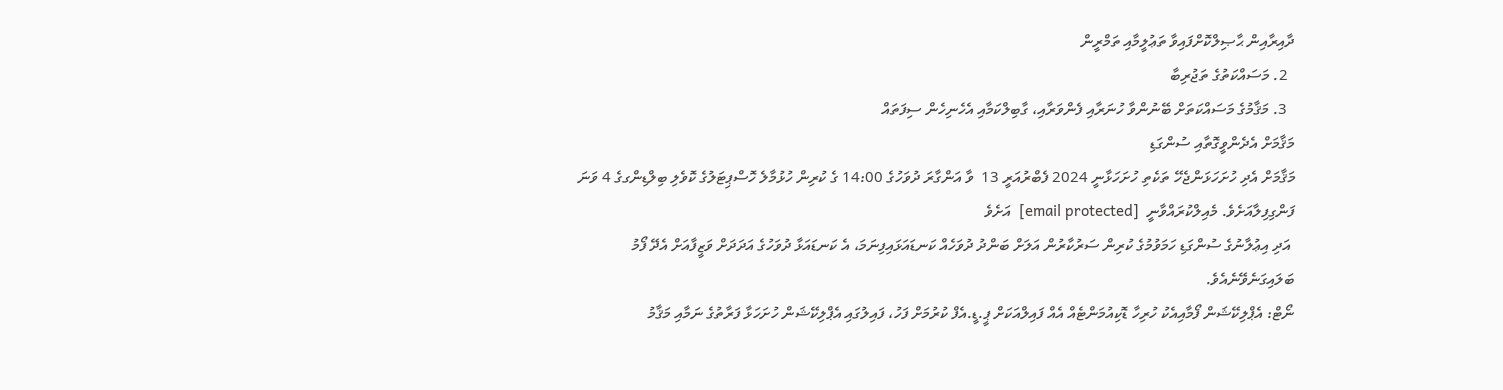ދާއިރާއިން ޙާޞިލްކޮށްފައިވާ ތަޢުލީމާއި ތަމްރީން
  2. މަސައްކަތުގެ ތަޖުރިބާ
  3. މަޤާމުގެ މަސައްކަތަށް ބޭނުންވާ ހުނަރާއި ފެންވަރާއި، ގާބިލްކަމާއި އެހެނިހެން ސިފަތައް
މަޤާމަށް އެދެންވީގޮތާއި ސުންގަޑި
މަޤާމަށް އެދި ހުށަހަޅަންޖެހޭ ތަކެތި ހުށަހަޅާނީ 2024 ފެބްރުއަރީ 13  ވާ އަންގާރަ ދުވަހުގެ 14:00 ގެ ކުރިން ހުޅުމާލެ ހޮސްޕިޓަލުގެ ކޮވެލި ބިލްޑިންގގެ 4 ވަނަ ފަންގިފިލާއަށެވެ. މެއިލްކުރައްވާނީ  [email protected]  އަށެވެ
 އަދި އިޢުލާނުގެ ސުންގަޑި ހަމަވުމުގެ ކުރިން ސަރުކާރުން އަލަށް ބަންދު ދުވަހެއް ކަނޑައަޅައިފިނަމަ، އެ ކަނޑައަޅާ ދުވަހުގެ އަދަދަށް ވަޒީފާއަށް އެދޭ ފޯމު ބަލައިގަނެވޭނެއެވެ.
ނޯޓް: އެޕްލިކޭޝަން ފޯމާއިއެކު ހުރިހާ ޑޮކިއުމަންޓެއް އެއް ފައިލްއަކަށް ޕީ.ޑީ.އެފް ކުރުމަށް ފަހު، ފައިލުގައި އެޕްލިކޭޝަން ހުށަހަޅާ ފަރާތުގެ ނަމާއި މަޤާމު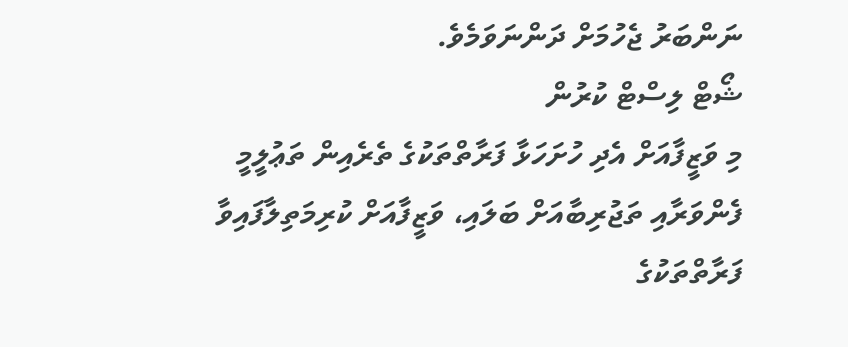ނަންބަރު ޖެހުމަށް ދަންނަވަމެވެ.
ޝޯޓް ލިސްޓް ކުރުން
މި ވަޒީފާއަށް އެދި ހުށަހަޅާ ފަރާތްތަކުގެ ތެރެއިން ތަޢުލީމީ ފެންވަރާއި ތަޖުރިބާއަށް ބަލައި، ވަޒީފާއަށް ކުރިމަތިލާފައިވާ ފަރާތްތަކުގެ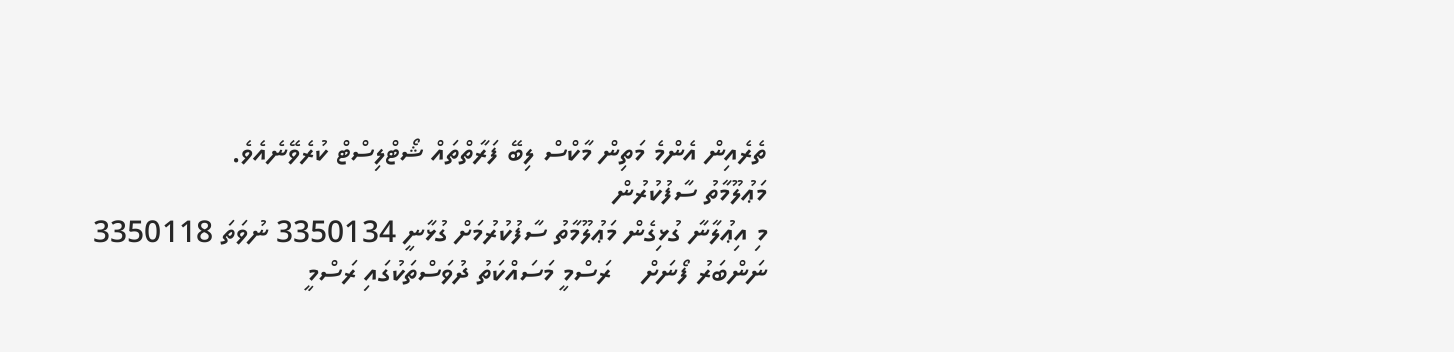ތެރެއިން އެންމެ މަތިން މާކްސް ލިބޭ ފަރާތްތައް ޝޯޓްލިސްޓް ކުރެވޭނެއެވެ.
މަޢުލޫމާތު ސާފުކުރުން
މި އިޢުލާނާ ގުޅިގެން މަޢުލޫމާތު ސާފުކުރުމަށް ގުޅާނީ 3350134 ނުވަތަ 3350118 ނަންބަރު ފޯނަށް    ރަސްމީ މަސައްކަތު ދުވަސްތަކުގައި ރަސްމީ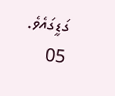ގަޑީގައެވެ.
05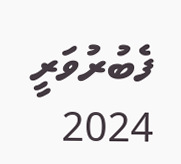ފެބުރުވަރީ 2024